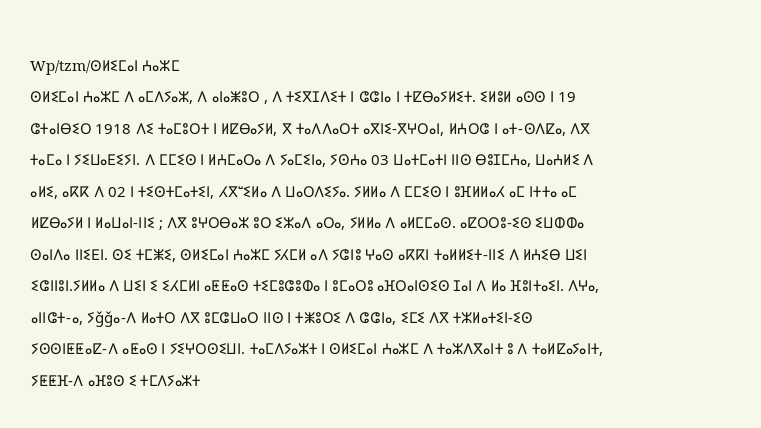Wp/tzm/ⵙⵍⵉⵎⴰⵏ ⵄⴰⵣⵎ
ⵙⵍⵉⵎⴰⵏ ⵄⴰⵣⵎ ⴷ ⴰⵎⴷⵢⴰⵣ, ⴷ ⴰⵏⴰⵥⵓⵔ , ⴷ ⵜⵉⴳⵊⴷⵉⵜ ⵏ ⵛⵛⵏⴰ ⵏ ⵜⵇⴱⴰⵢⵍⵉⵜ. ⵉⵍⵓⵍ ⴰⵙⵙ ⵏ 19 ⵛⵜⴰⵏⴱⵉⵔ 1918 ⴷⵉ ⵜⴰⵎⵓⵔⵜ ⵏ ⵍⵇⴱⴰⵢⵍ, ⴳ ⵜⴰⴷⴷⴰⵔⵜ ⴰⴳⵏⵉ-ⴳⵖⵔⴰⵏ, ⵍⵄⵔⵛ ⵏ ⴰⵜ-ⵙⴷⵇⴰ, ⴷⴳ ⵜⴰⵎⴰ ⵏ ⵢⵉⵡⴰⴹⵉⵢⵏ. ⴷ ⵎⵎⵉⵙ ⵏ ⵍⵄⵎⴰⵔⴰ ⴷ ⵢⴰⵎⵉⵏⴰ, ⵢⵙⵄⴰ 03 ⵡⴰⵜⵎⴰⵜⵏ ⵏⵏⵙ ⴱⵓⵊⵎⵄⴰ, ⵡⴰⵄⵍⵉ ⴷ ⴰⵍⵉ, ⴰⴽⴽ ⴷ 02 ⵏ ⵜⵉⵙⵜⵎⴰⵜⵉⵏ, ⵃⴳⵯⵉⵍⴰ ⴷ ⵡⴰⵔⴷⵉⵢⴰ. ⵢⵍⵍⴰ ⴷ ⵎⵎⵉⵙ ⵏ ⵓⴼⵍⵍⴰⵃ ⴰⵎ ⵏⵜⵜⴰ ⴰⵎ ⵍⵇⴱⴰⵢⵍ ⵏ ⵍⴰⵡⴰⵏ-ⵏⵏⵉ ; ⴷⴳ ⵓⵖⵔⴱⴰⵣ ⵓⵔ ⵉⵣⴰⴷ ⴰⵔⴰ, ⵢⵍⵍⴰ ⴷ ⴰⵍⵎⵎⴰⵙ. ⴰⵇⵔⵔⵓ-ⵉⵙ ⵉⵡⵀⵀⴰ ⵙⴰⵏⴷⴰ ⵏⵏⵉⴹⵏ. ⵙⵉ ⵜⵎⵥⵉ, ⵙⵍⵉⵎⴰⵏ ⵄⴰⵣⵎ ⵢⵃⵎⵍ ⴰⴷ ⵢⵛⵏⵓ ⵖⴰⵙ ⴰⴽⴽⵏ ⵜⴰⵍⵍⵉⵜ-ⵏⵏⵉ ⴷ ⵍⵄⵉⴱ ⵡⵉⵏ ⵉⵛⵏⵏⵓⵏ.ⵢⵍⵍⴰ ⴷ ⵡⵉⵏ ⵉ ⵉⵃⵎⵍⵏ ⴰⵟⵟⴰⵙ ⵜⵉⵎⵓⵛⵓⵀⴰ ⵏ ⵓⵎⴰⵔⵓ ⴰⴼⵔⴰⵏⵙⵉⵙ ⵊⴰⵏ ⴷ ⵍⴰ ⴼⵓⵏⵜⴰⵉⵏ. ⴷⵖⴰ, ⴰⵏⵏⵛⵜ-ⴰ, ⵢǧǧⴰ-ⴷ ⵍⴰⵜⵔ ⴷⴳ ⵓⵎⵛⵡⴰⵔ ⵏⵏⵙ ⵏ ⵜⵥⵓⵔⵉ ⴷ ⵛⵛⵏⴰ, ⵉⵎⵉ ⴷⴳ ⵜⵣⵍⴰⵜⵉⵏ-ⵉⵙ ⵢⵙⵙⵏⵟⵟⴰⵇ-ⴷ ⴰⵟⴰⵙ ⵏ ⵢⵉⵖⵔⵙⵉⵡⵏ. ⵜⴰⵎⴷⵢⴰⵣⵜ ⵏ ⵙⵍⵉⵎⴰⵏ ⵄⴰⵣⵎ ⴷ ⵜⴰⵣⴷⴳⴰⵏⵜ ⵓ ⴷ ⵜⴰⵍⵇⴰⵢⴰⵏⵜ, ⵢⵟⵟⴼ-ⴷ ⴰⴼⵓⵙ ⵉ ⵜⵎⴷⵢⴰⵣⵜ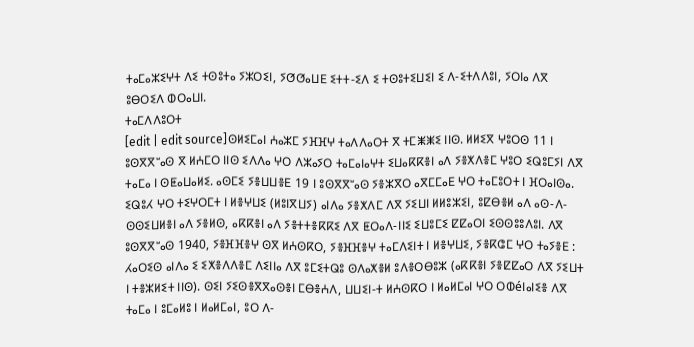ⵜⴰⵎⴰⵣⵉⵖⵜ ⴷⵉ ⵜⵙⵓⵜⴰ ⵢⵣⵔⵉⵏ, ⵢⵚⵚⴰⵡⴹ ⵉⵜⵜ-ⵉⴷ ⵉ ⵜⵙⵓⵜⵉⵡⵉⵏ ⵉ ⴷ-ⵉⵜⴷⴷⵓⵏ, ⵢⵔⵏⴰ ⴷⴳ ⵓⴱⵔⵉⴷ ⵀⵔⴰⵡⵏ.
ⵜⴰⵎⴷⴷⵓⵔⵜ
[edit | edit source]ⵙⵍⵉⵎⴰⵏ ⵄⴰⵣⵎ ⵢⴼⴼⵖ ⵜⴰⴷⴷⴰⵔⵜ ⴳ ⵜⵎⵥⵥⵉ ⵏⵏⵙ. ⵍⵍⵉⴳ ⵖⵓⵔⵙ 11 ⵏ ⵓⵙⴳⴳⵯⴰⵙ ⴳ ⵍⵄⵎⵔ ⵏⵏⵙ ⵉⴷⴷⴰ ⵖⵔ ⴷⵣⴰⵢⵔ ⵜⴰⵎⴰⵏⴰⵖⵜ ⵉⵡⴰⴽⴽⴻⵏ ⴰⴷ ⵢⴻⵅⴷⴻⵎ ⵖⵓⵔ ⵉⵕⵓⵎⵢⵏ ⴷⴳ ⵜⴰⵎⴰ ⵏ ⵙⵟⴰⵡⴰⵍⵉ. ⴰⵙⵎⵉ ⵢⴻⵡⵡⴻⴹ 19 ⵏ ⵓⵙⴳⴳⵯⴰⵙ ⵢⴻⵣⴳⵔ ⴰⴳⵎⵎⴰⴹ ⵖⵔ ⵜⴰⵎⵓⵔⵜ ⵏ ⴼⵔⴰⵏⵙⴰ. ⵉⵕⵓⵃ ⵖⵔ ⵜⵉⵖⵔⵎⵜ ⵏ ⵍⴻⵖⵡⵉ (ⵍⵓⵏⴳⵡⵢ) ⴰⵏⴷⴰ ⵢⴻⵅⴷⵎ ⴷⴳ ⵢⵉⵡⵏ ⵍⵍⵓⵣⵉⵏ, ⵓⵇⴱⴻⵍ ⴰⴷ ⴰⵙ-ⴷ-ⵙⵙⵉⵡⵍⴻⵏ ⴰⴷ ⵢⴻⵍⵙ, ⴰⴽⴽⴻⵏ ⴰⴷ ⵢⴻⵜⵜⴻⴽⴽⵉ ⴷⴳ ⵟⵔⴰⴷ-ⵏⵏⵉ ⵉⵡⵓⵎⵉ ⵇⵇⴰⵔⵏ ⵉⵙⵙⵓⵓⴷⵓⵏ. ⴷⴳ ⵓⵙⴳⴳⵯⴰⵙ 1940, ⵢⴻⴼⴼⴻⵖ ⵙⴳ ⵍⵄⵙⴽⵔ, ⵢⴻⴼⴼⴻⵖ ⵜⴰⵎⴷⵉⵏⵜ ⵏ ⵍⴻⵖⵡⵉ, ⵢⴻⴽⵛⵎ ⵖⵔ ⵜⴰⵢⴻⴹ : ⵃⴰⵔⵉⵙ ⴰⵏⴷⴰ ⵉ ⵉⵅⴻⴷⴷⴻⵎ ⴷⵉⵏⵏⴰ ⴷⴳ ⵓⵎⵉⵜⵕⵓ ⵙⴷⴰⵅⴻⵍ ⵓⴷⴻⵔⴱⵓⵣ (ⴰⴽⴽⴻⵏ ⵢⴻⵇⵇⴰⵔ ⴷⴳ ⵢⵉⵡⵜ ⵏ ⵜⴻⵣⵍⵉⵜ ⵏⵏⵙ). ⵙⵉⵏ ⵢⵉⵙⴻⴳⴳⴰⵙⴻⵏ ⵎⴱⴻⵄⴷ, ⵡⵡⵉⵏ-ⵜ ⵍⵄⵙⴽⵔ ⵏ ⵍⴰⵍⵎⴰⵏ ⵖⵔ ⵔⵀéⵏⴰⵏⵉⴻ ⴷⴳ ⵜⴰⵎⴰ ⵏ ⵓⵎⴰⵍⵓ ⵏ ⵍⴰⵍⵎⴰⵏ, ⵓⵔ ⴷ-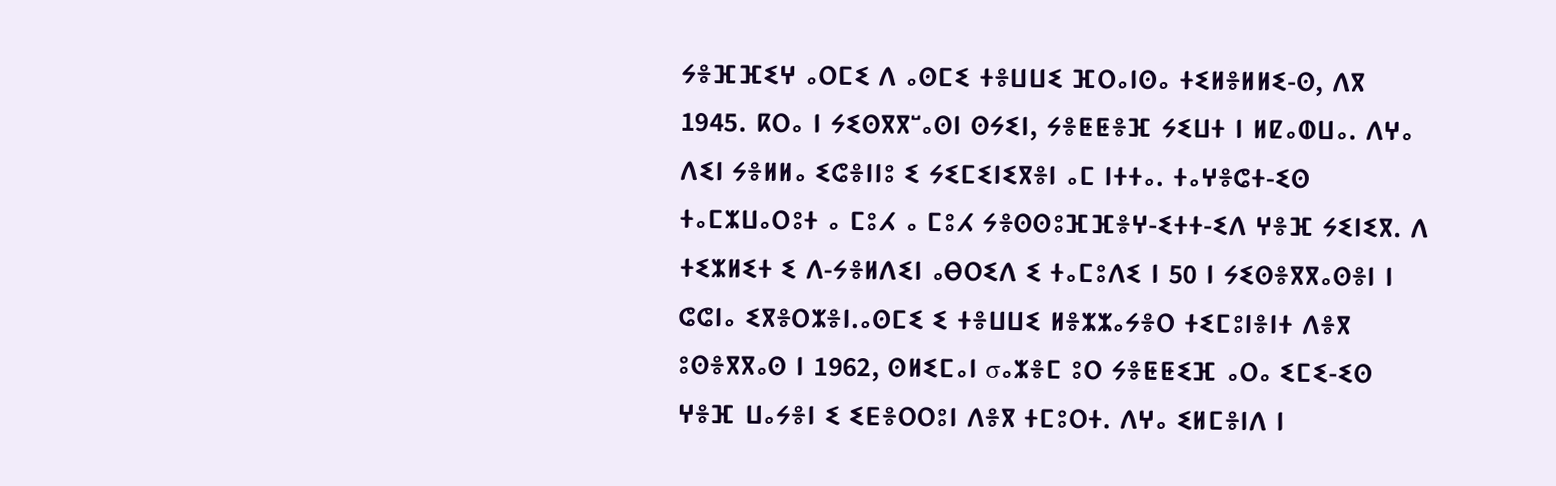ⵢⴻⴼⴼⵉⵖ ⴰⵔⵎⵉ ⴷ ⴰⵙⵎⵉ ⵜⴻⵡⵡⵉ ⴼⵔⴰⵏⵙⴰ ⵜⵉⵍⴻⵍⵍⵉ-ⵙ, ⴷⴳ 1945. ⴽⵔⴰ ⵏ ⵢⵉⵙⴳⴳⵯⴰⵙⵏ ⵙⵢⵉⵏ, ⵢⴻⵟⵟⴻⴼ ⵢⵉⵡⵜ ⵏ ⵍⵇⴰⵀⵡⴰ. ⴷⵖⴰ ⴷⵉⵏ ⵢⴻⵍⵍⴰ ⵉⵛⴻⵏⵏⵓ ⵉ ⵢⵉⵎⵉⵏⵉⴳⴻⵏ ⴰⵎ ⵏⵜⵜⴰ. ⵜⴰⵖⴻⵛⵜ-ⵉⵙ ⵜⴰⵎⵣⵡⴰⵔⵓⵜ ⴰ ⵎⵓⵃ ⴰ ⵎⵓⵃ ⵢⴻⵙⵙⵓⴼⴼⴻⵖ-ⵉⵜⵜ-ⵉⴷ ⵖⴻⴼ ⵢⵉⵏⵉⴳ. ⴷ ⵜⵉⵣⵍⵉⵜ ⵉ ⴷ-ⵢⴻⵍⴷⵉⵏ ⴰⴱⵔⵉⴷ ⵉ ⵜⴰⵎⵓⴷⵉ ⵏ 50 ⵏ ⵢⵉⵙⴻⴳⴳⴰⵙⴻⵏ ⵏ ⵛⵛⵏⴰ ⵉⴳⴻⵔⵣⴻⵏ.ⴰⵙⵎⵉ ⵉ ⵜⴻⵡⵡⵉ ⵍⴻⵣⵣⴰⵢⴻⵔ ⵜⵉⵎⵓⵏⴻⵏⵜ ⴷⴻⴳ ⵓⵙⴻⴳⴳⴰⵙ ⵏ 1962, ⵙⵍⵉⵎⴰⵏ σⴰⵣⴻⵎ ⵓⵔ ⵢⴻⵟⵟⵉⴼ ⴰⵔⴰ ⵉⵎⵉ-ⵉⵙ ⵖⴻⴼ ⵡⴰⵢⴻⵏ ⵉ ⵉⴹⴻⵔⵔⵓⵏ ⴷⴻⴳ ⵜⵎⵓⵔⵜ. ⴷⵖⴰ ⵉⵍⵎⴻⵏⴷ ⵏ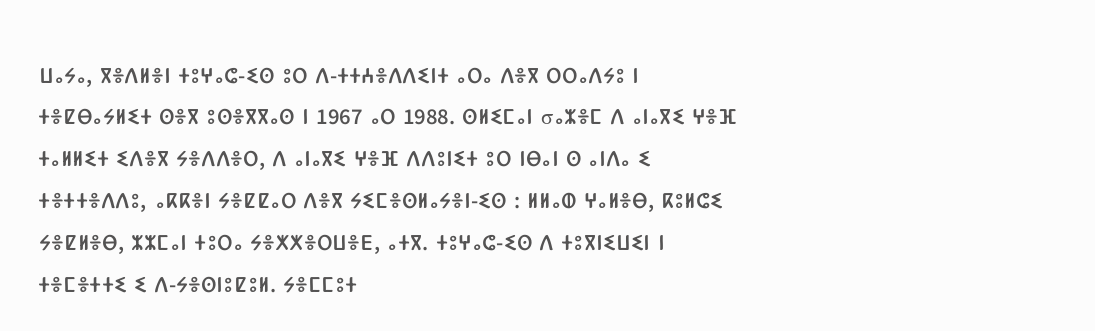ⵡⴰⵢⴰ, ⴳⴻⴷⵍⴻⵏ ⵜⵓⵖⴰⵛ-ⵉⵙ ⵓⵔ ⴷ-ⵜⵜⵄⴻⴷⴷⵉⵏⵜ ⴰⵔⴰ ⴷⴻⴳ ⵔⵔⴰⴷⵢⵓ ⵏ ⵜⴻⵇⴱⴰⵢⵍⵉⵜ ⵙⴻⴳ ⵓⵙⴻⴳⴳⴰⵙ ⵏ 1967 ⴰⵔ 1988. ⵙⵍⵉⵎⴰⵏ σⴰⵣⴻⵎ ⴷ ⴰⵏⴰⴳⵉ ⵖⴻⴼ ⵜⴰⵍⵍⵉⵜ ⵉⴷⴻⴳ ⵢⴻⴷⴷⴻⵔ, ⴷ ⴰⵏⴰⴳⵉ ⵖⴻⴼ ⴷⴷⵓⵏⵉⵜ ⵓⵔ ⵏⴱⴰⵏ ⵙ ⴰⵏⴷⴰ ⵉ ⵜⴻⵜⵜⴻⴷⴷⵓ, ⴰⴽⴽⴻⵏ ⵢⴻⵇⵇⴰⵔ ⴷⴻⴳ ⵢⵉⵎⴻⵙⵍⴰⵢⴻⵏ-ⵉⵙ : ⵍⵍⴰⵀ ⵖⴰⵍⴻⴱ, ⴽⵓⵍⵛⵉ ⵢⴻⵇⵍⴻⴱ, ⵣⵣⵎⴰⵏ ⵜⵓⵔⴰ ⵢⴻⵅⵅⴻⵔⵡⴻⴹ, ⴰⵜⴳ. ⵜⵓⵖⴰⵛ-ⵉⵙ ⴷ ⵜⵓⴳⵏⵉⵡⵉⵏ ⵏ ⵜⴻⵎⴻⵜⵜⵉ ⵉ ⴷ-ⵢⴻⵙⵏⵓⵇⵓⵍ. ⵢⴻⵎⵎⵓⵜ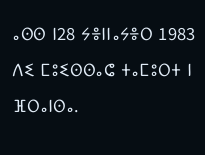ⴰⵙⵙ ⵏ28 ⵢⴻⵏⵏⴰⵢⴻⵔ 1983 ⴷⵉ ⵎⵓⵉⵙⵙⴰⵛ ⵜⴰⵎⵓⵔⵜ ⵏ ⴼⵔⴰⵏⵙⴰ.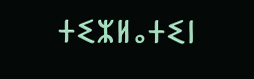ⵜⵉⵣⵍⴰⵜⵉⵏ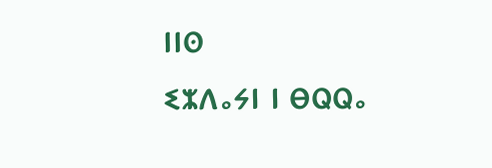ⵏⵏⵙ
ⵉⵣⴷⴰⵢⵏ ⵏ ⴱⵕⵕⴰ